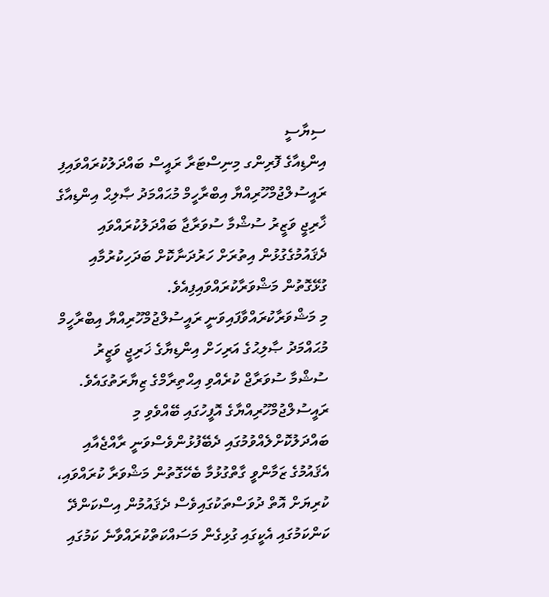ސިޔާސީ
އިންޑިއާގެ ފޮރިންގ މިނިސްޓަރާ ރައީސް ބައްދަލުކުރައްވައިފި
ރައީސުލްޖުމްހޫރިއްޔާ އިބްރާހީމް މުޙައްމަދު ޞާލިޙް އިންޑިއާގެ ޚާރިޖީ ވަޒީރު ސުޝްމާ ސުވަރާޖާ ބައްދަލުކުރައްވައި ދެޤައުމުގެގުޅުން އިތުރަށް ހަރުދަނާކޮށް ބަދަހިކުރުމާއި ގުޅޭގޮތުން މަޝްވަރާކުރައްވައިފިއެވެ.
މި މަޝްވަރާކުރައްވާފައިވަނީ ރައީސުލްޖުމްހޫރިއްޔާ އިބްރާހީމް މުޙައްމަދު ޞާލިޙުގެ އަރިހަށް އިންޑިޔާގެ ޚަރިޖީ ވަޒީރު ސުޝްމާ ސުވަރާޖް ކުރެއްވި އިޙްތިރާމްގެ ޒިޔާރަތުގައެވެ. ރައީސުލްޖުމްހޫރިއްޔާގެ އޮފީހުގައި ބޭއްވެވި މި ބައްދަލުކޮށްލެއްވުމުގައި ދެބޭފުޅުންވެސްވަނީ ރާއްޖެއާއި އެޤައުމުގެ ޒަމާންވީ ގާތްގުޅުމާ ބެހޭގޮތުން މަޝްވަރާ ކުރައްވައި، ކުރިޔަށް އޮތް ދުވަސްތަކުގައިވެސް ދެޤައުމުން އިސްކަންދޭ ކަންކަމުގައި އެކީގައި ގުޅިގެން މަސައްކަތްކުރައްވާނެ ކަމުގައި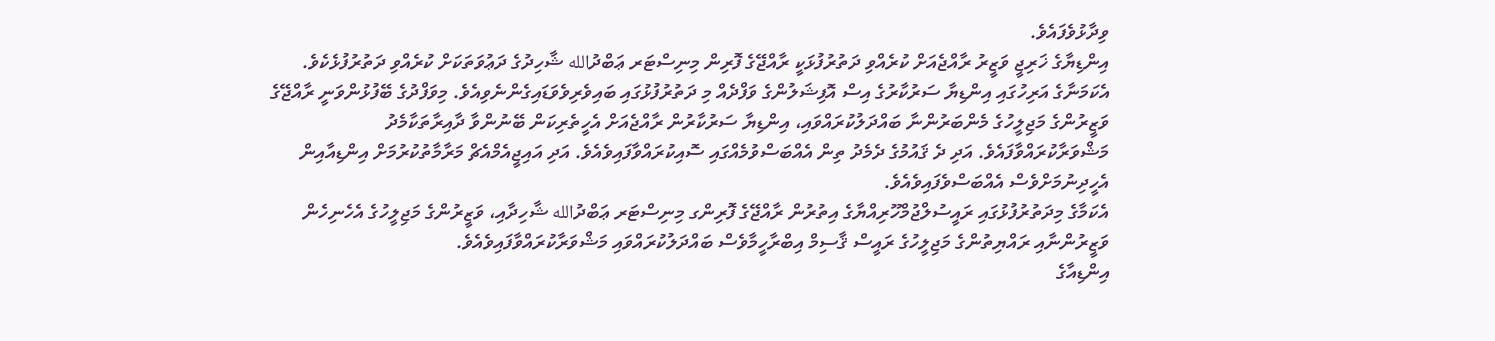ވިދާޅުވެފައެވެ.
އިންޑިޔާގެ ޚަރިޖީ ވަޒީރު ރާއްޖެއަށް ކުރެއްވި ދަތުރުފުޅަކީ ރާއްޖޭގެ ފޮރިން މިނިސްޓަރ ޢަބްދުالله ޝާހިދުގެ ދަޢުވަތަކަށް ކުރެއްވި ދަތުރުފުޅެކެވެ. އެކަމަނާގެ އަރިހުގައި އިންޑިޔާ ސަރުކާރުގެ އިސް އޮފިޝަލުންގެ ވަފްދެއް މި ދަތުރުފުޅުގައި ބައިވެރިވެވަޑައިގެންނެވިއެވެ. މިވަފްދުގެ ބޭފުޅުންވަނީ ރާއްޖޭގެ ވަޒީރުންގެ މަޖިލީހުގެ މެންބަރުންނާ ބައްދަލުކުރައްވައި، އިންޑިޔާ ސަރުކާރުން ރާއްޖެއަށް އެހީތެރިކަން ބޭނުންވާ ދާއިރާތަކާމެދު މަޝްވަރާކުރައްވާފައެވެ. އަދި ދެ ޤައުމުގެ ދެމެދު ތިން އެއްބަސްވުމެއްގައި ސޮއިކުރައްވާފައިވެއެވެ. އަދި އައިޖީއެމްއެޗް މަރާމާތުކުރުމަށް އިންޑިއާއިން އެހީދިނުމަށްވެސް އެއްބަސްވެފައިވެއެވެ.
އެކަމާގެ މިދަތުރުފުޅުގައި ރައީސުލްޖުމްހޫރިއްޔާގެ އިތުރުން ރާއްޖޭގެ ފޮރިންގ މިނިސްޓަރ ޢަބްދުالله ޝާހިދާއި، ވަޒީރުންގެ މަޖިލީހުގެ އެހެނިހެން ވަޒީރުންނާއި ރައްޔިތުންގެ މަޖިލީހުގެ ރައީސް ޤާސިމް އިބްރާހީމާވެސް ބައްދަލުކުރައްވައި މަޝްވަރާކުރައްވާފައިވެއެވެ.
އިންޑިއާގެ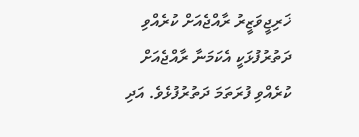ޚަރިޖީވަޒީރު ރާއްޖެއަށް ކުރެއްވި ދަތުރުފުޅަކީ އެކަމަނާ ރާއްޖެއަށް ކުރެއްވި ފުރަތަމަ ދަތުރުފުޅެވެ. އަދި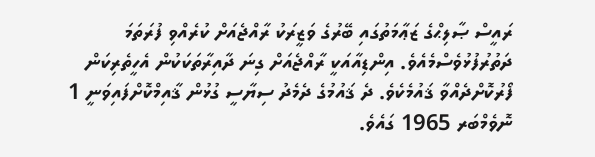ރައީސް ޞާލިޙްގެ ޒަޢާމަތުގައި ބޭރުގެ ވަޒީރަކު ރާއްޖެއަށް ކުރެއްވި ފުރަތަމަ ދަތުރުފުޅުވެސްމެއެވެ. އިންޑިއާއަކީ ރާއްޖެއަށް ގިނަ ދާއިރާތަކަކުން އެހީތެރިކަން ފޯރުކޮށްދެއްވާ ޤައުމެކެވެ. ދެ ޤައުމުގެ ދެމެދު ސިޔާސީ ގުޅުން ޤާއިމްކޮށްފައިވަނީ 1 ނޮވެމްބަރ 1965 ގައެވެ.